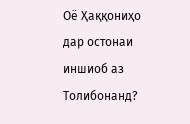Оё Ҳаққониҳо дар остонаи иншиоб аз Толибонанд?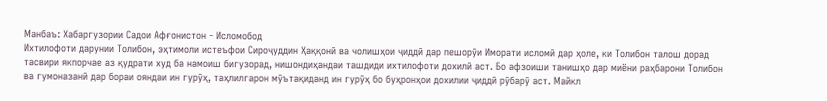Манбаъ: Хабаргузории Садои Афғонистон - Исломобод
Ихтилофоти дарунии Толибон, эҳтимоли истеъфои Сироҷуддин Ҳаққонӣ ва чолишҳои ҷиддӣ дар пешорӯи Иморати исломӣ дар ҳоле, ки Толибон талош дорад тасвири якпорчае аз қудрати худ ба намоиш бигузорад, нишондиҳандаи ташдиди ихтилофоти дохилӣ аст. Бо афзоиши танишҳо дар миёни раҳбарони Толибон ва гумоназанӣ дар бораи ояндаи ин гурӯҳ, таҳлилгарон мӯътақиданд ин гурӯҳ бо буҳронҳои дохилии ҷиддӣ рӯбарӯ аст. Майкл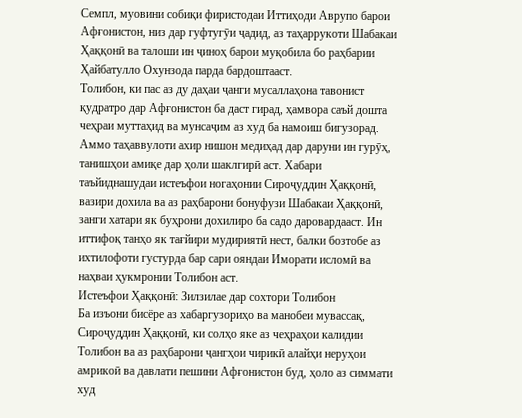Семпл, муовини собиқи фиристодаи Иттиҳоди Аврупо барои Афғонистон, низ дар гуфтугӯи ҷадид, аз таҳаррукоти Шабакаи Ҳаққонӣ ва талоши ин ҷиноҳ барои муқобила бо раҳбарии Ҳайбатулло Охунзода парда бардоштааст.
Толибон, ки пас аз ду даҳаи ҷанги мусаллаҳона тавонист қудратро дар Афғонистон ба даст гирад, ҳамвора саъй дошта чеҳраи муттаҳид ва мунсаҷим аз худ ба намоиш бигузорад. Аммо таҳаввулоти ахир нишон медиҳад дар даруни ин гурӯҳ, танишҳои амиқе дар ҳоли шаклгирӣ аст. Хабари таъйиднашудаи истеъфои ногаҳонии Сироҷуддин Ҳаққонӣ, вазири дохила ва аз раҳбарони бонуфузи Шабакаи Ҳаққонӣ, занги хатари як буҳрони дохилиро ба садо даровардааст. Ин иттифоқ танҳо як тағйири мудириятӣ нест, балки бозтобе аз ихтилофоти густурда бар сари ояндаи Иморати исломӣ ва наҳваи ҳукмронии Толибон аст.
Истеъфои Ҳаққонӣ: Зилзилае дар сохтори Толибон
Ба изъони бисёре аз хабаргузориҳо ва манобеи мувассақ, Сироҷуддин Ҳаққонӣ, ки солҳо яке аз чеҳраҳои калидии Толибон ва аз раҳбарони ҷангҳои чирикӣ алайҳи неруҳои амрикоӣ ва давлати пешини Афғонистон буд, ҳоло аз симмати худ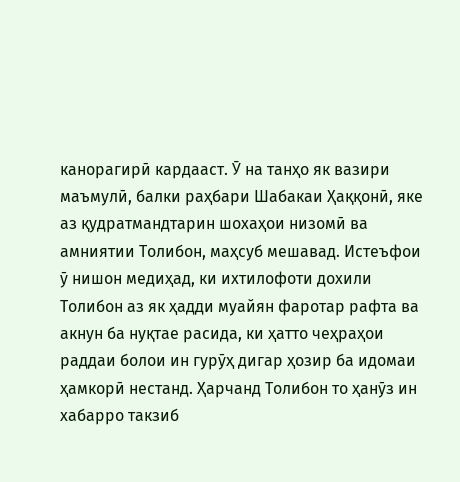канорагирӣ кардааст. Ӯ на танҳо як вазири маъмулӣ, балки раҳбари Шабакаи Ҳаққонӣ, яке аз қудратмандтарин шохаҳои низомӣ ва амниятии Толибон, маҳсуб мешавад. Истеъфои ӯ нишон медиҳад, ки ихтилофоти дохили Толибон аз як ҳадди муайян фаротар рафта ва акнун ба нуқтае расида, ки ҳатто чеҳраҳои раддаи болои ин гурӯҳ дигар ҳозир ба идомаи ҳамкорӣ нестанд. Ҳарчанд Толибон то ҳанӯз ин хабарро такзиб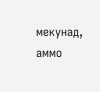мекунад, аммо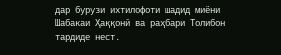дар бурузи ихтилофоти шадид миёни Шабакаи Ҳаққонӣ ва раҳбари Толибон тардиде нест.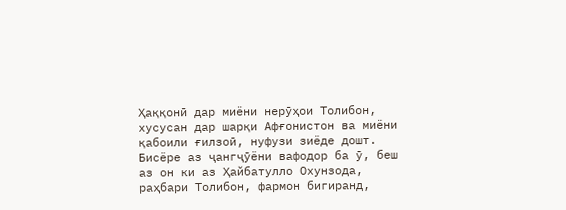Ҳаққонӣ дар миёни нерӯҳои Толибон, хусусан дар шарқи Афғонистон ва миёни қабоили ғилзоӣ, нуфузи зиёде дошт. Бисёре аз ҷангҷӯёни вафодор ба ӯ, беш аз он ки аз Ҳайбатулло Охунзода, раҳбари Толибон, фармон бигиранд,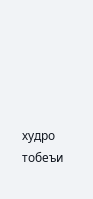худро тобеъи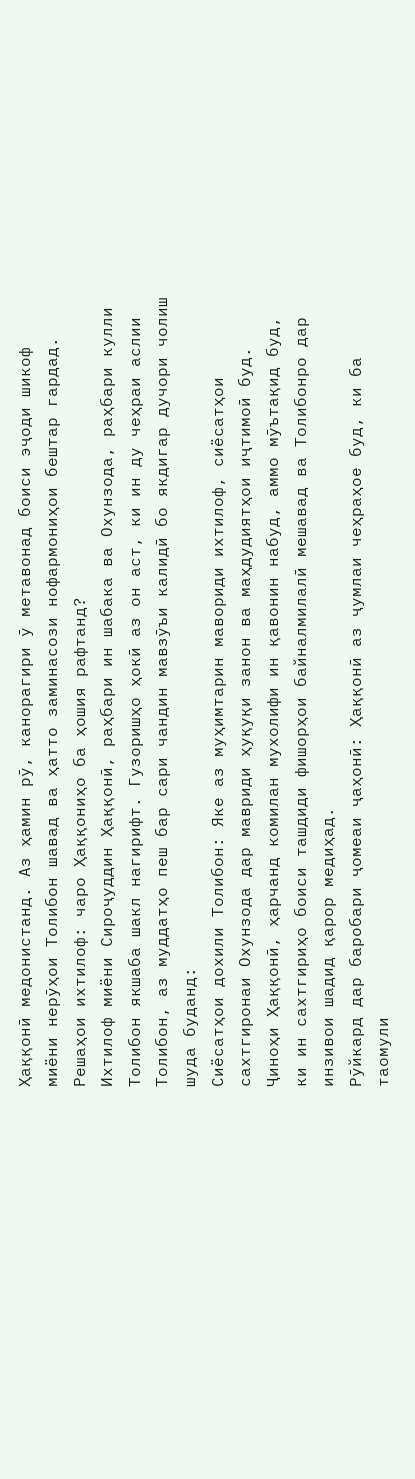Ҳаққонӣ медонистанд. Аз ҳамин рӯ, канорагири ӯ метавонад боиси эҷоди шикоф миёни нерӯҳои Толибон шавад ва ҳатто заминасози нофармониҳои бештар гардад.
Решаҳои ихтилоф: чаро Ҳаққониҳо ба ҳошия рафтанд?
Ихтилоф миёни Сироҷуддин Ҳаққонӣ, раҳбари ин шабака ва Охунзода, раҳбари кулли Толибон якшаба шакл нагирифт. Гузоришҳо ҳокӣ аз он аст, ки ин ду чеҳраи аслии Толибон, аз муддатҳо пеш бар сари чандин мавзӯъи калидӣ бо якдигар дучори чолиш шуда буданд:
Сиёсатҳои дохили Толибон: Яке аз муҳимтарин мавориди ихтилоф, сиёсатҳои сахтгиронаи Охунзода дар мавриди ҳуқуқи занон ва маҳдудиятҳои иҷтимоӣ буд. Ҷиноҳи Ҳаққонӣ, ҳарчанд комилан мухолифи ин қавонин набуд, аммо мӯътақид буд, ки ин сахтгириҳо боиси ташдиди фишорҳои байналмилалӣ мешавад ва Толибонро дар инзивои шадид қарор медиҳад.
Рӯйкард дар баробари ҷомеаи ҷаҳонӣ: Ҳаққонӣ аз ҷумлаи чеҳраҳое буд, ки ба таомули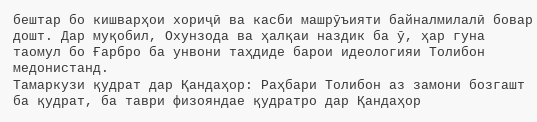бештар бо кишварҳои хориҷӣ ва касби машрӯъияти байналмилалӣ бовар дошт. Дар муқобил, Охунзода ва ҳалқаи наздик ба ӯ, ҳар гуна таомул бо Ғарбро ба унвони таҳдиде барои идеологияи Толибон медонистанд.
Тамаркузи қудрат дар Қандаҳор: Раҳбари Толибон аз замони бозгашт ба қудрат, ба таври физояндае қудратро дар Қандаҳор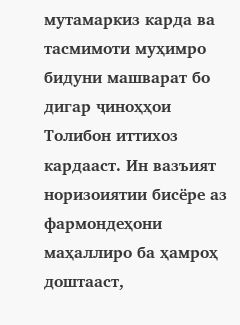мутамаркиз карда ва тасмимоти муҳимро бидуни машварат бо дигар ҷиноҳҳои Толибон иттихоз кардааст. Ин вазъият норизоиятии бисёре аз фармондеҳони маҳаллиро ба ҳамроҳ доштааст,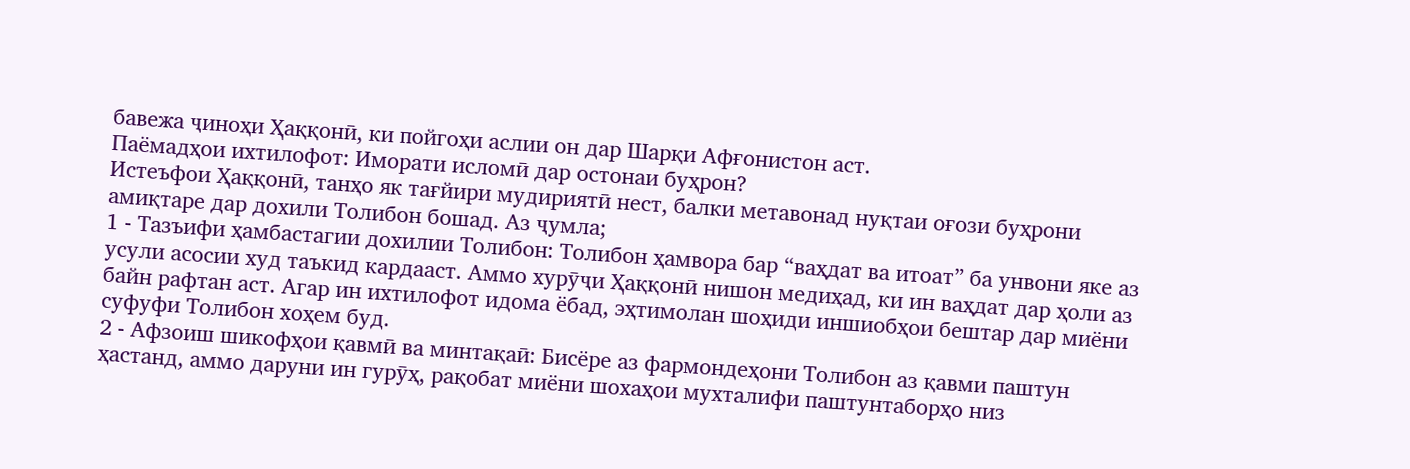бавежа ҷиноҳи Ҳаққонӣ, ки пойгоҳи аслии он дар Шарқи Афғонистон аст.
Паёмадҳои ихтилофот: Иморати исломӣ дар остонаи буҳрон?
Истеъфои Ҳаққонӣ, танҳо як тағйири мудириятӣ нест, балки метавонад нуқтаи оғози буҳрони амиқтаре дар дохили Толибон бошад. Аз ҷумла;
1 - Тазъифи ҳамбастагии дохилии Толибон: Толибон ҳамвора бар “ваҳдат ва итоат” ба унвони яке аз усули асосии худ таъкид кардааст. Аммо хурӯҷи Ҳаққонӣ нишон медиҳад, ки ин ваҳдат дар ҳоли аз байн рафтан аст. Агар ин ихтилофот идома ёбад, эҳтимолан шоҳиди иншиобҳои бештар дар миёни суфуфи Толибон хоҳем буд.
2 - Афзоиш шикофҳои қавмӣ ва минтақаӣ: Бисёре аз фармондеҳони Толибон аз қавми паштун ҳастанд, аммо даруни ин гурӯҳ, рақобат миёни шохаҳои мухталифи паштунтаборҳо низ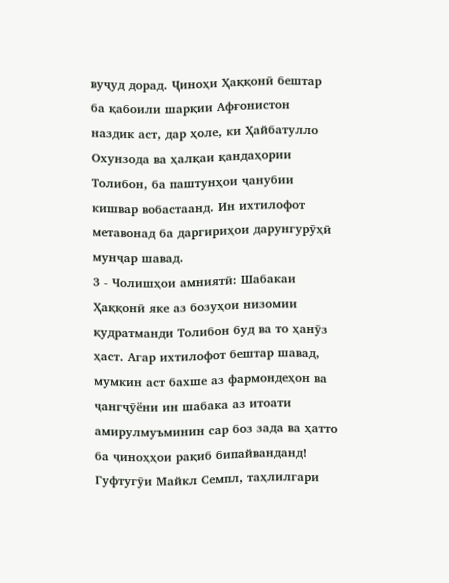вуҷуд дорад. Ҷиноҳи Ҳаққонӣ бештар ба қабоили шарқии Афғонистон наздик аст, дар ҳоле, ки Ҳайбатулло Охунзода ва ҳалқаи қандаҳории Толибон, ба паштунҳои ҷанубии кишвар вобастаанд. Ин ихтилофот метавонад ба даргириҳои дарунгурӯҳӣ мунҷар шавад.
3 - Чолишҳои амниятӣ: Шабакаи Ҳаққонӣ яке аз бозуҳои низомии қудратманди Толибон буд ва то ҳанӯз ҳаст. Агар ихтилофот бештар шавад, мумкин аст бахше аз фармондеҳон ва ҷангҷӯёни ин шабака аз итоати амирулмуъминин сар боз зада ва ҳатто ба ҷиноҳҳои рақиб бипайванданд!
Гуфтугӯи Майкл Семпл, таҳлилгари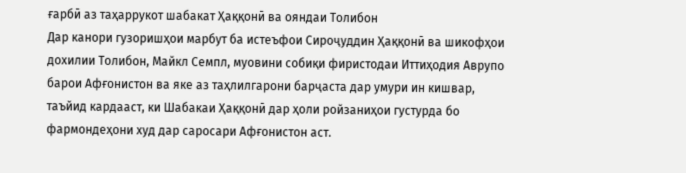ғарбӣ аз таҳаррукот шабакат Ҳаққонӣ ва ояндаи Толибон
Дар канори гузоришҳои марбут ба истеъфои Сироҷуддин Ҳаққонӣ ва шикофҳои дохилии Толибон, Майкл Семпл, муовини собиқи фиристодаи Иттиҳодия Аврупо барои Афғонистон ва яке аз таҳлилгарони барҷаста дар умури ин кишвар, таъйид кардааст, ки Шабакаи Ҳаққонӣ дар ҳоли ройзаниҳои густурда бо фармондеҳони худ дар саросари Афғонистон аст.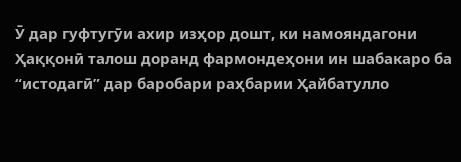Ӯ дар гуфтугӯи ахир изҳор дошт, ки намояндагони Ҳаққонӣ талош доранд фармондеҳони ин шабакаро ба “истодагӣ” дар баробари раҳбарии Ҳайбатулло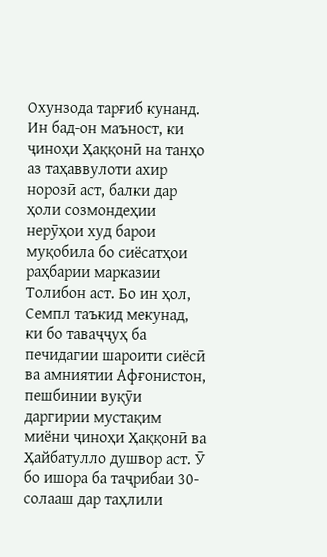Охунзода тарғиб кунанд. Ин бад-он маъност, ки ҷиноҳи Ҳаққонӣ на танҳо аз таҳаввулоти ахир норозӣ аст, балки дар ҳоли созмондеҳии нерӯҳои худ барои муқобила бо сиёсатҳои раҳбарии марказии Толибон аст. Бо ин ҳол, Семпл таъкид мекунад, ки бо таваҷҷуҳ ба печидагии шароити сиёсӣ ва амниятии Афғонистон, пешбинии вуқӯи даргирии мустақим миёни ҷиноҳи Ҳаққонӣ ва Ҳайбатулло душвор аст. Ӯ бо ишора ба таҷрибаи 30-солааш дар таҳлили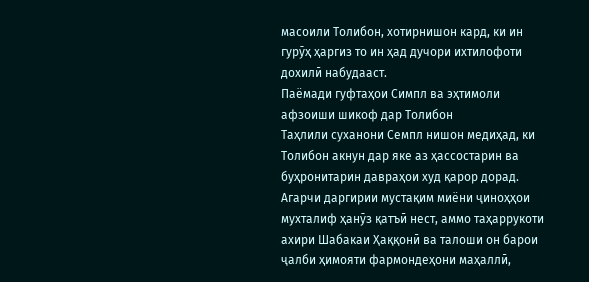масоили Толибон, хотирнишон кард, ки ин гурӯҳ ҳаргиз то ин ҳад дучори ихтилофоти дохилӣ набудааст.
Паёмади гуфтаҳои Симпл ва эҳтимоли афзоиши шикоф дар Толибон
Таҳлили суханони Семпл нишон медиҳад, ки Толибон акнун дар яке аз ҳассостарин ва буҳронитарин давраҳои худ қарор дорад. Агарчи даргирии мустақим миёни ҷиноҳҳои мухталиф ҳанӯз қатъӣ нест, аммо таҳаррукоти ахири Шабакаи Ҳаққонӣ ва талоши он барои ҷалби ҳимояти фармондеҳони маҳаллӣ,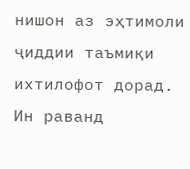нишон аз эҳтимоли ҷиддии таъмиқи ихтилофот дорад.
Ин раванд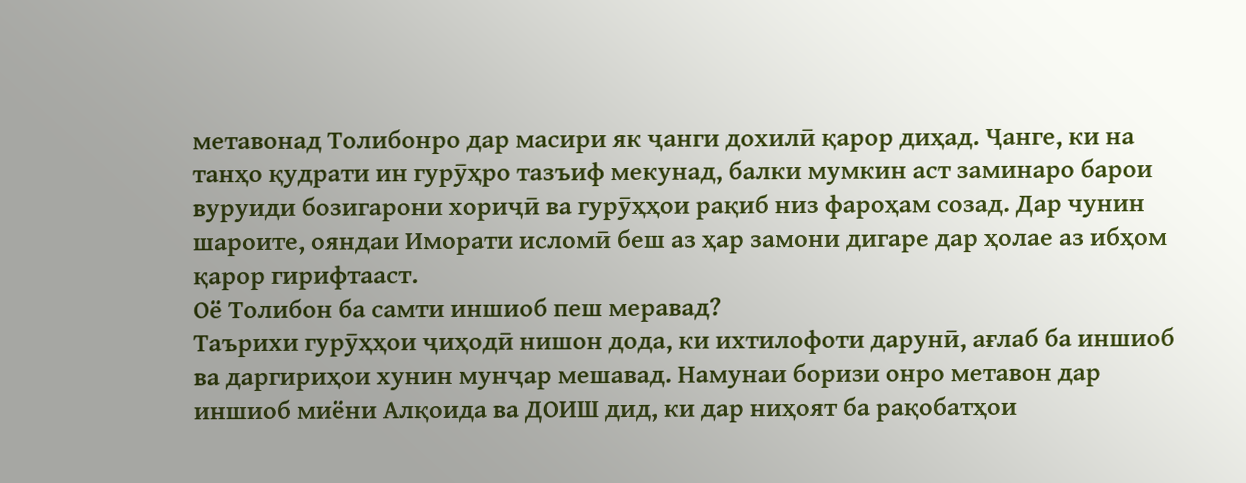метавонад Толибонро дар масири як ҷанги дохилӣ қарор диҳад. Ҷанге, ки на танҳо қудрати ин гурӯҳро тазъиф мекунад, балки мумкин аст заминаро барои вуруиди бозигарони хориҷӣ ва гурӯҳҳои рақиб низ фароҳам созад. Дар чунин шароите, ояндаи Иморати исломӣ беш аз ҳар замони дигаре дар ҳолае аз ибҳом қарор гирифтааст.
Оё Толибон ба самти иншиоб пеш меравад?
Таърихи гурӯҳҳои ҷиҳодӣ нишон дода, ки ихтилофоти дарунӣ, ағлаб ба иншиоб ва даргириҳои хунин мунҷар мешавад. Намунаи боризи онро метавон дар иншиоб миёни Алқоида ва ДОИШ дид, ки дар ниҳоят ба рақобатҳои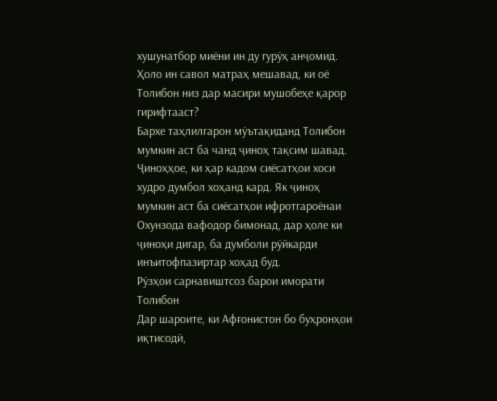хушунатбор миёни ин ду гурӯҳ анҷомид. Ҳоло ин савол матраҳ мешавад, ки оё Толибон низ дар масири мушобеҳе қарор гирифтааст?
Бархе таҳлилгарон мӯътақиданд Толибон мумкин аст ба чанд ҷиноҳ тақсим шавад. Ҷиноҳҳое, ки ҳар кадом сиёсатҳои хоси худро думбол хоҳанд кард. Як ҷиноҳ мумкин аст ба сиёсатҳои ифротгароёнаи Охунзода вафодор бимонад, дар ҳоле ки ҷиноҳи дигар, ба думболи рӯйкарди инъитофпазиртар хоҳад буд.
Рӯзҳои сарнавиштсоз барои иморати Толибон
Дар шароите, ки Афғонистон бо буҳронҳои иқтисодӣ,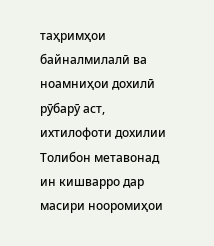таҳримҳои байналмилалӣ ва ноамниҳои дохилӣ рӯбарӯ аст, ихтилофоти дохилии Толибон метавонад ин кишварро дар масири нооромиҳои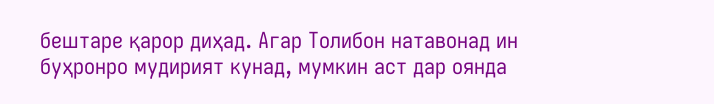бештаре қарор диҳад. Агар Толибон натавонад ин буҳронро мудирият кунад, мумкин аст дар оянда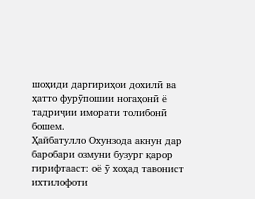шоҳиди даргириҳои дохилӣ ва ҳатто фурӯпошии ногаҳонӣ ё тадриҷии иморати толибонӣ бошем.
Ҳайбатулло Охунзода акнун дар баробари озмуни бузург қарор гирифтааст: оё ӯ хоҳад тавонист ихтилофоти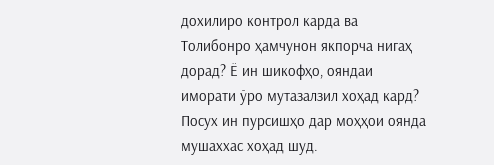дохилиро контрол карда ва Толибонро ҳамчунон якпорча нигаҳ дорад? Ё ин шикофҳо, ояндаи иморати ӯро мутазалзил хоҳад кард? Посух ин пурсишҳо дар моҳҳои оянда мушаххас хоҳад шуд.